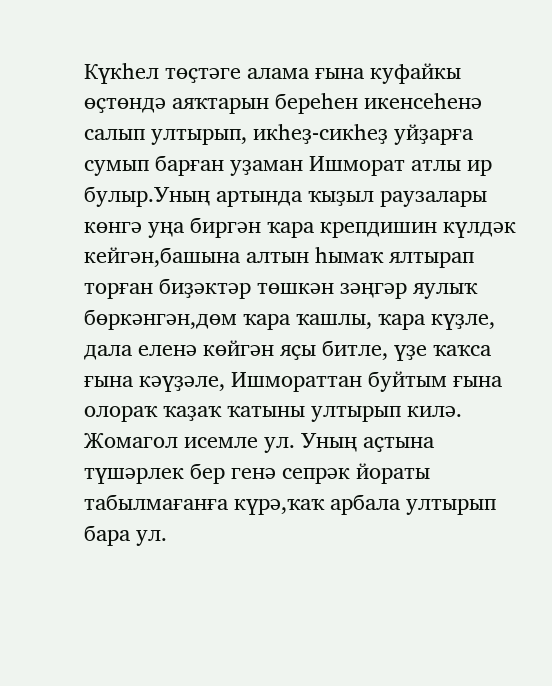Күкһел төҫтәге алама ғына куфайкы өҫтөндә аяҡтарын береһен икенсеһенә салып ултырып, икһеҙ-сикһеҙ уйҙарға сумып барған уҙаман Ишморат атлы ир булыр.Уның артында ҡыҙыл раузалары көнгә уңа биргән ҡара крепдишин күлдәк кейгән,башына алтын һымаҡ ялтырап торған биҙәктәр төшкән зәңгәр яулыҡ бөркәнгән,дөм ҡара ҡашлы, ҡара күҙле, дала еленә көйгән яҫы битле, үҙе ҡаҡса ғына кәүҙәле, Ишмораттан буйтым ғына олораҡ ҡаҙаҡ ҡатыны ултырып килә. Жомагол исемле ул. Уның аҫтына түшәрлек бер генә сепрәк йораты табылмағанға күрә,ҡаҡ арбала ултырып бара ул.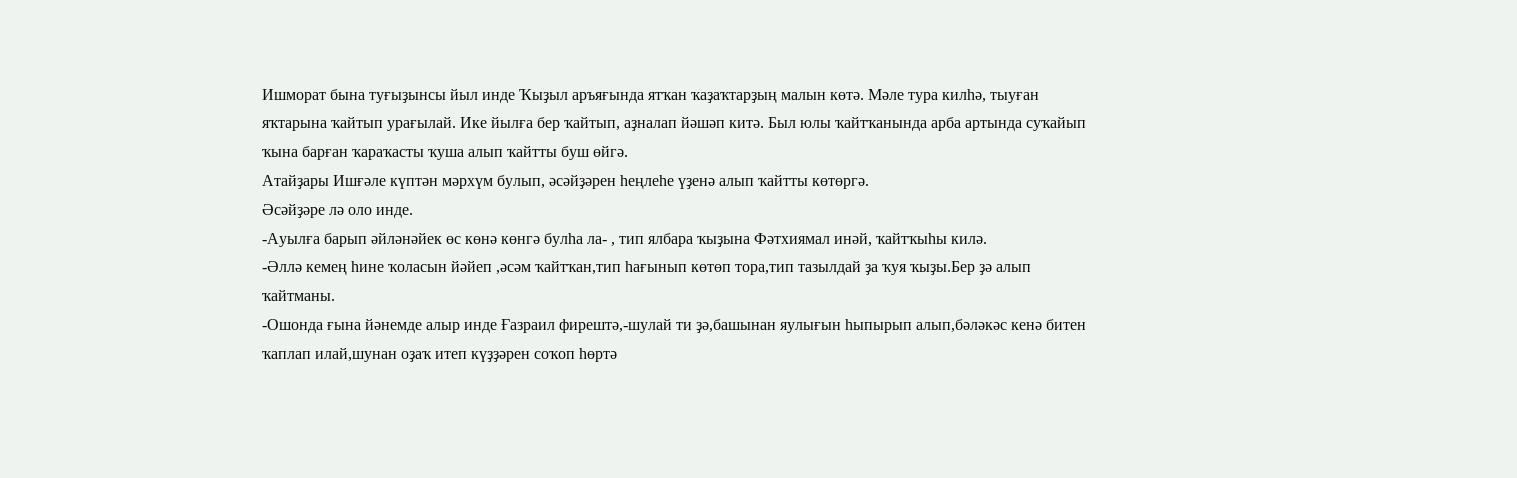Ишморат бына туғыҙынсы йыл инде Ҡыҙыл аръяғында ятҡан ҡаҙаҡтарҙың малын көтә. Мәле тура килһә, тыуған яҡтарына ҡайтып урағылай. Ике йылға бер ҡайтып, аҙналап йәшәп китә. Был юлы ҡайтҡанында арба артында суҡайып ҡына барған ҡараҡасты ҡуша алып ҡайтты буш өйгә.
Атайҙары Ишғәле күптән мәрхүм булып, әсәйҙәрен һеңлеһе үҙенә алып ҡайтты көтөргә.
Әсәйҙәре лә оло инде.
-Ауылға барып әйләнәйек өс көнә көнгә булһа ла- , тип ялбара ҡыҙына Фәтхиямал инәй, ҡайтҡыһы килә.
-Әллә кемең һине ҡоласын йәйеп ,әсәм ҡайтҡан,тип һағынып көтөп тора,тип тазылдай ҙа ҡуя ҡыҙы.Бер ҙә алып ҡайтманы.
-Ошонда ғына йәнемде алыр инде Ғазраил фирештә,-шулай ти ҙә,башынан яулығын һыпырып алып,бәләкәс кенә битен ҡаплап илай,шунан оҙаҡ итеп күҙҙәрен соҡоп һөртә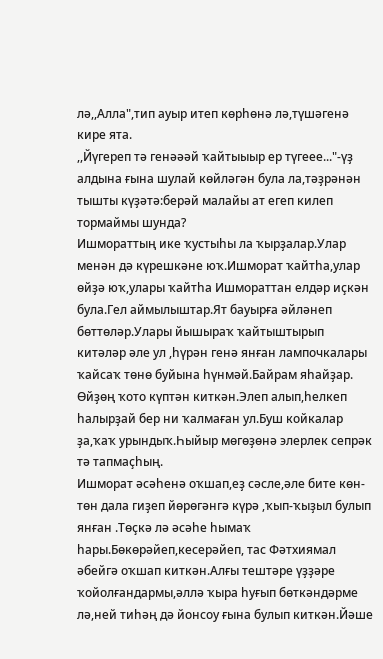лә,,Алла",тип ауыр итеп көрһөнә лә,түшәгенә кире ята.
,,Йүгереп тә генәәәй ҡайтыыыр ер түгеее..."-үҙ алдына ғына шулай көйләгән була ла,тәҙрәнән тышты күҙәтә:берәй малайы ат егеп килеп тормаймы шунда?
Ишмораттың ике ҡустыһы ла ҡырҙалар.Улар менән дә күрешкәне юҡ.Ишморат ҡайтһа,улар өйҙә юҡ,улары ҡайтһа Ишмораттан елдәр иҫкән була.Гел аймылыштар.Ят бауырға әйләнеп бөттөләр.Улары йышыраҡ ҡайтыштырып китәләр әле ул ,һүрән генә янған лампочкалары ҡайсаҡ төнө буйына һүнмәй.Байрам яһайҙар.
Өйҙөң ҡото күптән киткән.Элеп алып,һелкеп һалырҙай бер ни ҡалмаған ул.Буш койкалар ҙа,ҡаҡ урындыҡ.Һыйыр мөгөҙөнә элерлек сепрәк тә тапмаҫһың.
Ишморат әсәһенә оҡшап,еҙ сәсле,әле бите көн-төн дала гиҙеп йөрөгәнгә күрә ,ҡып-ҡыҙыл булып янған .Төҫкә лә әсәһе һымаҡ һары.Бөкөрәйеп,кесерәйеп, тас Фәтхиямал әбейгә оҡшап киткән.Алғы тештәре үҙҙәре ҡойолғандармы,әллә ҡыра һуғып бөткәндәрме лә,ней тиһәң дә йонсоу ғына булып киткән.Йәше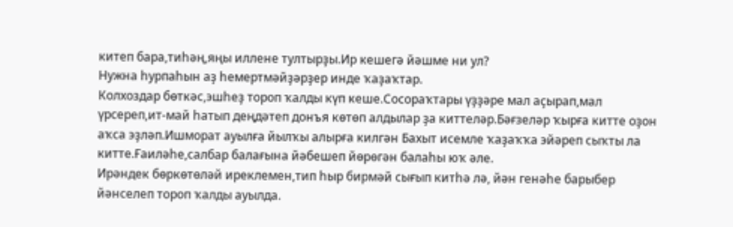китеп бара,тиһәң,яңы иллене тултырҙы.Ир кешегә йәшме ни ул?
Нужна һурпаһын аҙ һемертмәйҙәрҙер инде ҡаҙаҡтар.
Колхоздар бөткәс,эшһеҙ тороп ҡалды күп кеше.Сосораҡтары үҙҙәре мал аҫырап,мал үрсереп,ит-май һатып деңдәтеп донъя көтөп алдылар ҙа киттеләр.Бәғзеләр ҡырға китте оҙон аҡса эҙләп.Ишморат ауылға йылҡы алырға килгән Бахыт исемле ҡаҙаҡҡа эйәреп сыҡты ла китте.Ғаиләһе,салбар балағына йәбешеп йөрөгән балаһы юҡ әле.
Ирәндек бөркөтөләй иреклемен,тип һыр бирмәй сығып китһә лә, йән генәһе барыбер йәнселеп тороп ҡалды ауылда.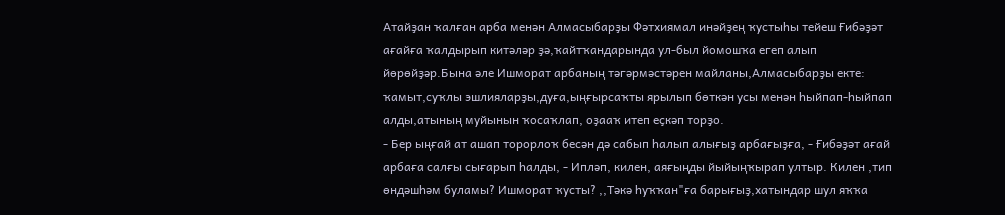Атайҙан ҡалған арба менән Алмасыбарҙы Фәтхиямал инәйҙең ҡустыһы тейеш Ғибәҙәт ағайға ҡалдырып китәләр ҙә,ҡайтҡандарында ул-был йомошҡа егеп алып йөрөйҙәр.Бына әле Ишморат арбаның тәгәрмәстәрен майланы,Алмасыбарҙы екте: ҡамыт,суҡлы эшлияларҙы,дуға,ыңғырсаҡты ярылып бөткән усы менән һыйпап-һыйпап алды,атының муйынын ҡосаҡлап, оҙааҡ итеп еҫкәп торҙо.
- Бер ыңғай ат ашап торорлоҡ бесән дә сабып һалып алығыҙ арбағыҙға, - Ғибәҙәт ағай арбаға салғы сығарып һалды, - Ипләп, килен, аяғыңды йыйыңҡырап ултыр. Килен ,тип өндәшһәм буламы? Ишморат ҡусты? ,,Тәкә һуҡҡан"ға барығыҙ,хатындар шул яҡҡа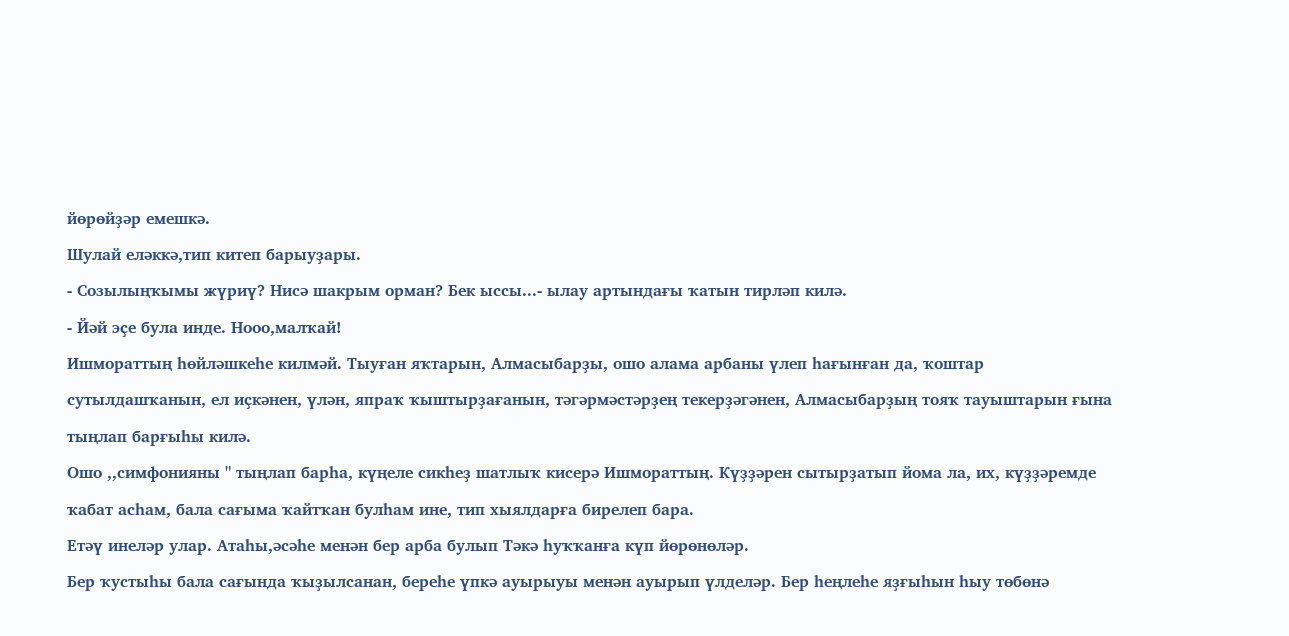йөрөйҙәр емешкә.
Шулай еләккә,тип китеп барыуҙары.
- Созылыңҡымы жүриү? Нисә шакрым орман? Бек ыссы...- ылау артындағы ҡатын тирләп килә.
- Йәй эҫе була инде. Нооо,малҡай!
Ишмораттың һөйләшкеһе килмәй. Тыуған яҡтарын, Алмасыбарҙы, ошо алама арбаны үлеп һағынған да, ҡоштар сутылдашҡанын, ел иҫкәнен, үлән, япраҡ ҡыштырҙағанын, тәгәрмәстәрҙең текерҙәгәнен, Алмасыбарҙың тояҡ тауыштарын ғына тыңлап барғыһы килә.
Ошо ,,симфонияны " тыңлап барһа, күңеле сикһеҙ шатлыҡ кисерә Ишмораттың. Күҙҙәрен сытырҙатып йома ла, их, күҙҙәремде ҡабат асһам, бала сағыма ҡайтҡан булһам ине, тип хыялдарға бирелеп бара.
Етәү инеләр улар. Атаһы,әсәһе менән бер арба булып Тәкә һуҡҡанға күп йөрөнөләр.
Бер ҡустыһы бала сағында ҡыҙылсанан, береһе үпкә ауырыуы менән ауырып үлделәр. Бер һеңлеһе яҙғыһын һыу төбөнә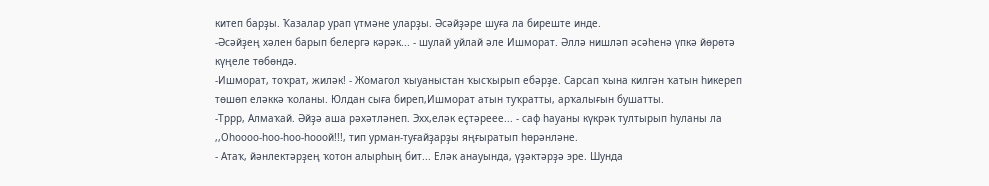китеп барҙы. Ҡазалар урап үтмәне уларҙы. Әсәйҙәре шуға ла биреште инде.
-Әсәйҙең хәлен барып белергә кәрәк... - шулай уйлай әле Ишморат. Әллә нишләп әсәһенә үпкә йөрөтә күңеле төбөндә.
-Ишморат, тоҡрат, жиләк! - Жомагол ҡыуаныстан ҡысҡырып ебәрҙе. Сарсап ҡына килгән ҡатын һикереп төшөп еләккә ҡоланы. Юлдан сыға биреп,Ишморат атын туҡратты, арҡалығын бушатты.
-Тррр, Алмаҡай. Әйҙә аша рәхәтләнеп. Эхх,еләк еҫтәреее... - саф һауаны күкрәк тултырып һуланы ла ,,Оһоооо-һоо-һоо-һооой!!!, тип урман-туғайҙарҙы яңғыратып һөрәнләне.
- Атаҡ, йәнлектәрҙең ҡотон алырһың бит... Еләк анауында, үҙәктәрҙә эре. Шунда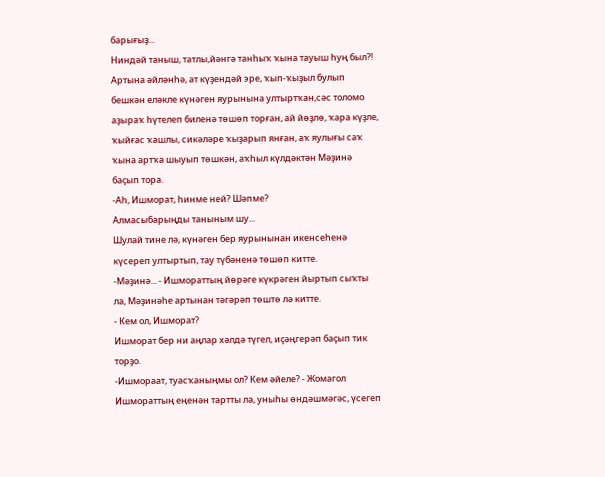барығыҙ...
Ниндәй таныш, татлы,йәнгә танһыҡ ҡына тауыш һуң был?!
Артына әйләнһә, ат күҙендәй эре, ҡып-ҡыҙыл булып бешкән еләкле күнәген яурынына ултыртҡан,сәс толомо аҙыраҡ һүтелеп биленә төшөп торған, ай йөҙлө, ҡара күҙле, ҡыйғас ҡашлы, сикәләре ҡыҙарып янған, аҡ яулығы саҡ ҡына артҡа шыуып төшкән, аҡһыл күлдәктән Мәҙинә баҫып тора.
-Аһ, Ишморат, һинме ней? Шәпме?
Алмасыбарыңды таныным шу...
Шулай тине лә, күнәген бер яурынынан икенсеһенә күсереп ултыртып, тау түбәненә төшөп китте.
-Мәҙинә... - Ишмораттың йөрәге күкрәген йыртып сыҡты ла, Мәҙинәһе артынан тәгәрәп төштө лә китте.
- Кем ол, Ишморат?
Ишморат бер ни аңлар хәлдә түгел, иҫәңгерәп баҫып тик торҙо.
-Ишмораат, туасҡаныңмы ол? Кем әйеле? - Жомагол Ишмораттың еңенән тартты ла, уныһы өндәшмәгәс, үсегеп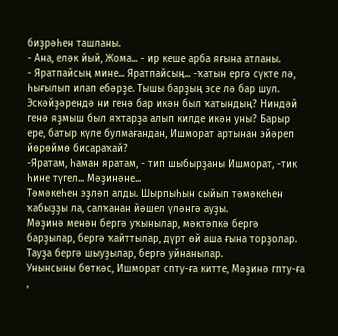биҙрәһен ташланы.
- Ана, еләк йый, Жома... - ир кеше арба яғына атланы.
- Яратпайсың мине... Яратпайсың... -ҡатын ергә сүкте лә, һығылып илап ебәрҙе. Тышы барҙың эсе лә бар шул. Эскәйҙәрендә ни генә бар икән был ҡатындың? Ниндәй генә яҙмыш был яҡтарҙа алып килде икән уны? Барыр ере, батыр күле булмағандан, Ишморат артынан эйәреп йөрөймө бисараҡай?
-Яратам, һаман яратам, - тип шыбырҙаны Ишморат, -тик һине түгел... Мәҙинәне...
Тәмәкеһен эҙләп алды. Шырпыһын сыйып тәмәкеһен ҡабыҙҙы ла, салҡанан йәшел үләнгә ауҙы.
Мәҙинә менән бергә уҡынылар, мәктәпкә бергә барҙылар, бергә ҡайттылар, дүрт өй аша ғына торҙолар. Тауҙа бергә шыуҙылар, бергә уйнанылар.
Унынсыны бөткәс, Ишморат спту-ға китте, Мәҙинә гпту-ға ,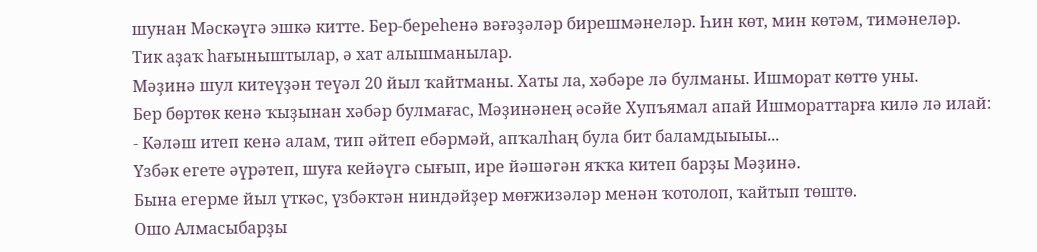шунан Мәскәүгә эшкә китте. Бер-береһенә вәғәҙәләр бирешмәнеләр. Һин көт, мин көтәм, тимәнеләр.
Тик аҙаҡ һағыныштылар, ә хат алышманылар.
Мәҙинә шул китеүҙән теүәл 20 йыл ҡайтманы. Хаты ла, хәбәре лә булманы. Ишморат көттө уны.
Бер бөртөк кенә ҡыҙынан хәбәр булмағас, Мәҙинәнең әсәйе Хупъямал апай Ишмораттарға килә лә илай:
- Кәләш итеп кенә алам, тип әйтеп ебәрмәй, апҡалһаң була бит баламдыыыы...
Үзбәк егете әүрәтеп, шуға кейәүгә сығып, ире йәшәгән яҡҡа китеп барҙы Мәҙинә.
Бына егерме йыл үткәс, үзбәктән ниндәйҙер мөғжизәләр менән ҡотолоп, ҡайтып төштө.
Ошо Алмасыбарҙы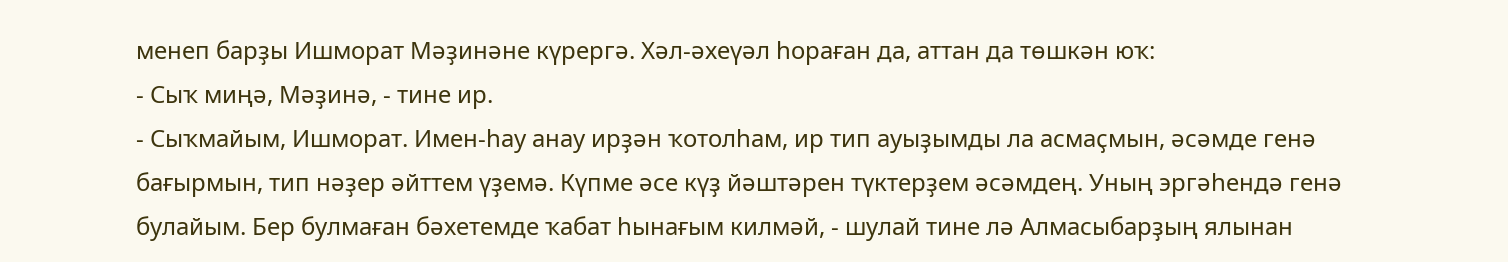менеп барҙы Ишморат Мәҙинәне күрергә. Хәл-әхеүәл һораған да, аттан да төшкән юҡ:
- Сыҡ миңә, Мәҙинә, - тине ир.
- Сыҡмайым, Ишморат. Имен-һау анау ирҙән ҡотолһам, ир тип ауыҙымды ла асмаҫмын, әсәмде генә бағырмын, тип нәҙер әйттем үҙемә. Күпме әсе күҙ йәштәрен түктерҙем әсәмдең. Уның эргәһендә генә булайым. Бер булмаған бәхетемде ҡабат һынағым килмәй, - шулай тине лә Алмасыбарҙың ялынан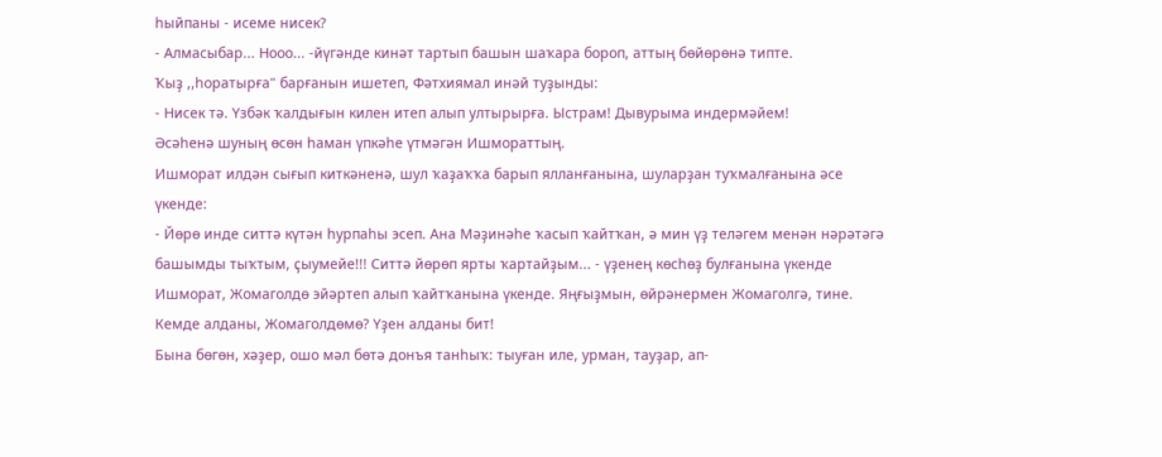һыйпаны - исеме нисек?
- Алмасыбар... Нооо... -йүгәнде кинәт тартып башын шаҡара бороп, аттың бөйөрөнә типте.
Ҡыҙ ,,һоратырға" барғанын ишетеп, Фәтхиямал инәй туҙынды:
- Нисек тә. Үзбәк ҡалдығын килен итеп алып ултырырға. Ыстрам! Дывурыма индермәйем!
Әсәһенә шуның өсөн һаман үпкәһе үтмәгән Ишмораттың.
Ишморат илдән сығып киткәненә, шул ҡаҙаҡҡа барып ялланғанына, шуларҙан туҡмалғанына әсе үкенде:
- Йөрө инде ситтә күтән һурпаһы эсеп. Ана Мәҙинәһе ҡасып ҡайтҡан, ә мин үҙ теләгем менән нәрәтәгә башымды тыҡтым, ҫыумейе!!! Ситтә йөрөп ярты ҡартайҙым... - үҙенең көсһөҙ булғанына үкенде Ишморат, Жомаголдө эйәртеп алып ҡайтҡанына үкенде. Яңғыҙмын, өйрәнермен Жомаголгә, тине. Кемде алданы, Жомаголдөмө? Үҙен алданы бит!
Бына бөгөн, хәҙер, ошо мәл бөтә донъя танһыҡ: тыуған иле, урман, тауҙар, ап-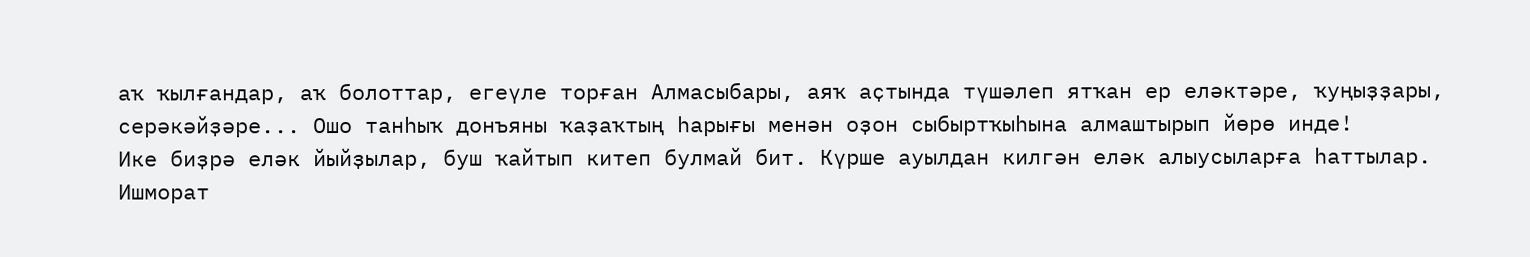аҡ ҡылғандар, аҡ болоттар, егеүле торған Алмасыбары, аяҡ аҫтында түшәлеп ятҡан ер еләктәре, ҡуңыҙҙары, серәкәйҙәре... Ошо танһыҡ донъяны ҡаҙаҡтың һарығы менән оҙон сыбыртҡыһына алмаштырып йөрө инде!
Ике биҙрә еләк йыйҙылар, буш ҡайтып китеп булмай бит. Күрше ауылдан килгән еләк алыусыларға һаттылар. Ишморат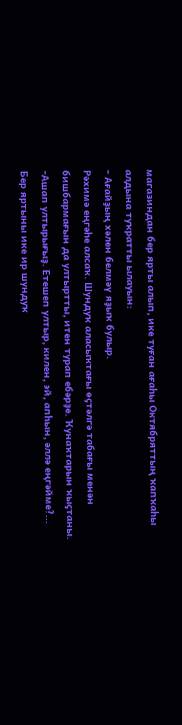магазиндан бер ярты алып, ике туған ағаһы Октябряттың ҡапҡаһы алдына туҡратты ылауын:
- Ағайҙың хәлен белмәү яҙыҡ булыр.
Рәхимә еңгәһе алсаҡ. Шундуҡ аласыҡтағы өҫтәлгә табағы менән бишбармағын да ултыртты, итен турап ебәрҙе. Ҡунаҡтарын ҡыҫтаны.
-Ашап ултырығыҙ. Етешеп ултыр, килен, эй, апһын, әллә еңгәйме?...
Бер яртыны ике ир шундуҡ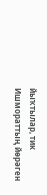йыҡтылар, тик Ишмораттың йөрәген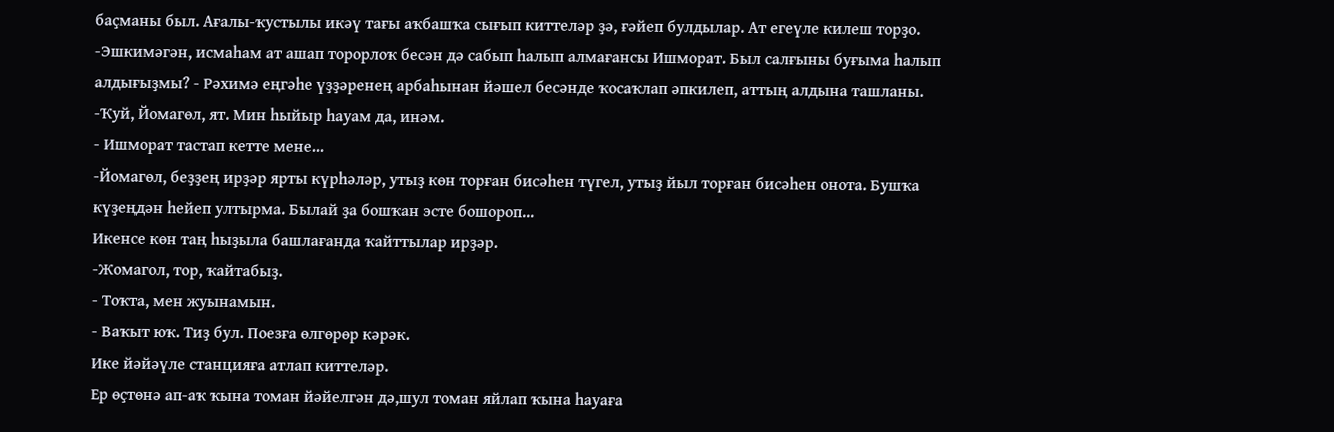баҫманы был. Ағалы-ҡустылы икәү тағы аҡбашҡа сығып киттеләр ҙә, ғәйеп булдылар. Ат егеүле килеш торҙо.
-Эшкимәгән, исмаһам ат ашап торорлоҡ бесән дә сабып һалып алмағансы Ишморат. Был салғыны буғыма һалып алдығыҙмы? - Рәхимә еңгәһе үҙҙәренең арбаһынан йәшел бесәнде ҡосаҡлап әпкилеп, аттың алдына ташланы.
-Ҡуй, Йомагөл, ят. Мин һыйыр һауам да, инәм.
- Ишморат тастап кетте мене...
-Йомагөл, беҙҙең ирҙәр ярты күрһәләр, утыҙ көн торған бисәһен түгел, утыҙ йыл торған бисәһен онота. Бушҡа күҙеңдән һейеп ултырма. Былай ҙа бошҡан эсте бошороп...
Икенсе көн таң һыҙыла башлағанда ҡайттылар ирҙәр.
-Жомагол, тор, ҡайтабыҙ.
- Тоҡта, мен жуынамын.
- Ваҡыт юҡ. Тиҙ бул. Поезға өлгөрөр кәрәк.
Ике йәйәүле станцияға атлап киттеләр.
Ер өҫтөнә ап-аҡ ҡына томан йәйелгән дә,шул томан яйлап ҡына һауаға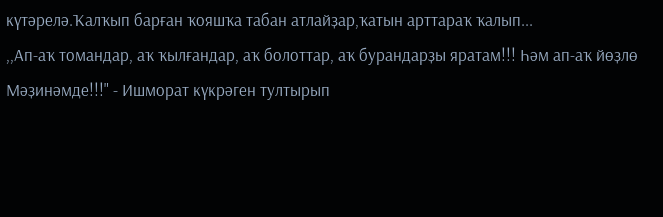күтәрелә.Ҡалҡып барған ҡояшҡа табан атлайҙар,ҡатын арттараҡ ҡалып...
,,Ап-аҡ томандар, аҡ ҡылғандар, аҡ болоттар, аҡ бурандарҙы яратам!!! Һәм ап-аҡ йөҙлө Мәҙинәмде!!!" - Ишморат күкрәген тултырып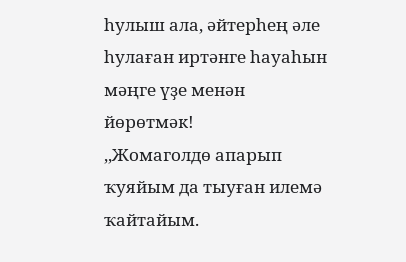һулыш ала, әйтерһең әле һулаған иртәнге һауаһын мәңге үҙе менән йөрөтмәк!
,,Жомаголдө апарып ҡуяйым да тыуған илемә ҡайтайым.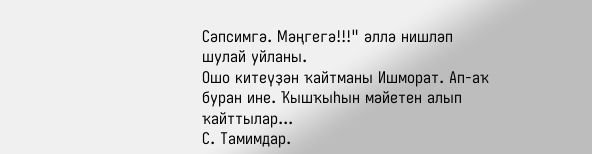Сәпсимгә. Мәңгегә!!!" әллә нишләп шулай уйланы.
Ошо китеүҙән ҡайтманы Ишморат. Ап-аҡ буран ине. Ҡышҡыһын мәйетен алып ҡайттылар...
С. Тамимдар.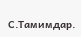С.Тамимдар.